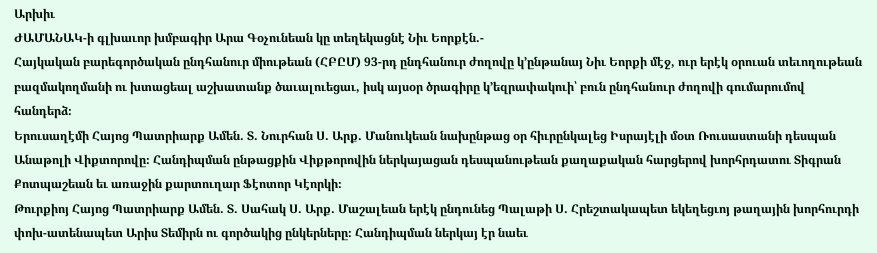Արխիւ
ԺԱՄԱՆԱԿ-ի գլխաւոր խմբագիր Արա Գօչունեան կը տեղեկացնէ Նիւ Եորքէն.-
Հայկական բարեգործական ընդհանուր միութեան (ՀԲԸՄ) 93-րդ ընդհանուր ժողովը կ՚ընթանայ Նիւ Եորքի մէջ, ուր երէկ օրուան տեւողութեան բազմակողմանի ու խտացեալ աշխատանք ծաւալուեցաւ, իսկ այսօր ծրագիրը կ՚եզրափակուի՝ բուն ընդհանուր ժողովի գումարումով հանդերձ։
Երուսաղէմի Հայոց Պատրիարք Ամեն. Տ. Նուրհան Ս. Արք. Մանուկեան նախընթաց օր հիւրընկալեց Իսրայէլի մօտ Ռուսաստանի դեսպան Անաթոլի Վիքտորովը։ Հանդիպման ընթացքին Վիքթորովին ներկայացան դեսպանութեան քաղաքական հարցերով խորհրդատու Տիգրան Քոտպաշեան եւ առաջին քարտուղար Ֆէոտոր Կէորկի։
Թուրքիոյ Հայոց Պատրիարք Ամեն. Տ. Սահակ Ս. Արք. Մաշալեան երէկ ընդունեց Պալաթի Ս. Հրեշտակապետ եկեղեցւոյ թաղային խորհուրդի փոխ-ատենապետ Արիս Տեմիրն ու գործակից ընկերները։ Հանդիպման ներկայ էր նաեւ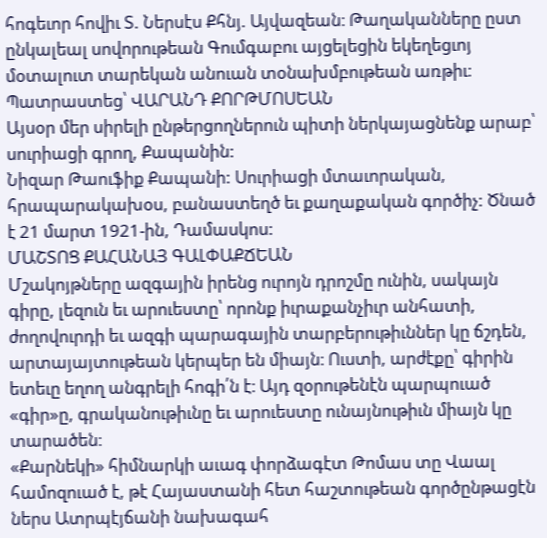հոգեւոր հովիւ Տ. Ներսէս Քհնյ. Այվազեան։ Թաղականները ըստ ընկալեալ սովորութեան Գումգաբու այցելեցին եկեղեցւոյ մօտալուտ տարեկան անուան տօնախմբութեան առթիւ։
Պատրաստեց՝ ՎԱՐԱՆԴ ՔՈՐԹՄՈՍԵԱՆ
Այսօր մեր սիրելի ընթերցողներուն պիտի ներկայացնենք արաբ՝ սուրիացի գրող, Քապանին:
Նիզար Թաուֆիք Քապանի: Սուրիացի մտաւորական, հրապարակախօս, բանաստեղծ եւ քաղաքական գործիչ: Ծնած է 21 մարտ 1921-ին, Դամասկոս:
ՄԱՇՏՈՑ ՔԱՀԱՆԱՅ ԳԱԼՓԱՔՃԵԱՆ
Մշակոյթները ազգային իրենց ուրոյն դրոշմը ունին, սակայն գիրը, լեզուն եւ արուեստը՝ որոնք իւրաքանչիւր անհատի, ժողովուրդի եւ ազգի պարագային տարբերութիւններ կը ճշդեն, արտայայտութեան կերպեր են միայն։ Ուստի, արժէքը՝ գիրին ետեւը եղող անգրելի հոգի՛ն է։ Այդ զօրութենէն պարպուած «գիր»ը, գրականութիւնը եւ արուեստը ունայնութիւն միայն կը տարածեն։
«Քարնեկի» հիմնարկի աւագ փորձագէտ Թոմաս տը Վաալ համոզուած է, թէ Հայաստանի հետ հաշտութեան գործընթացէն ներս Ատրպէյճանի նախագահ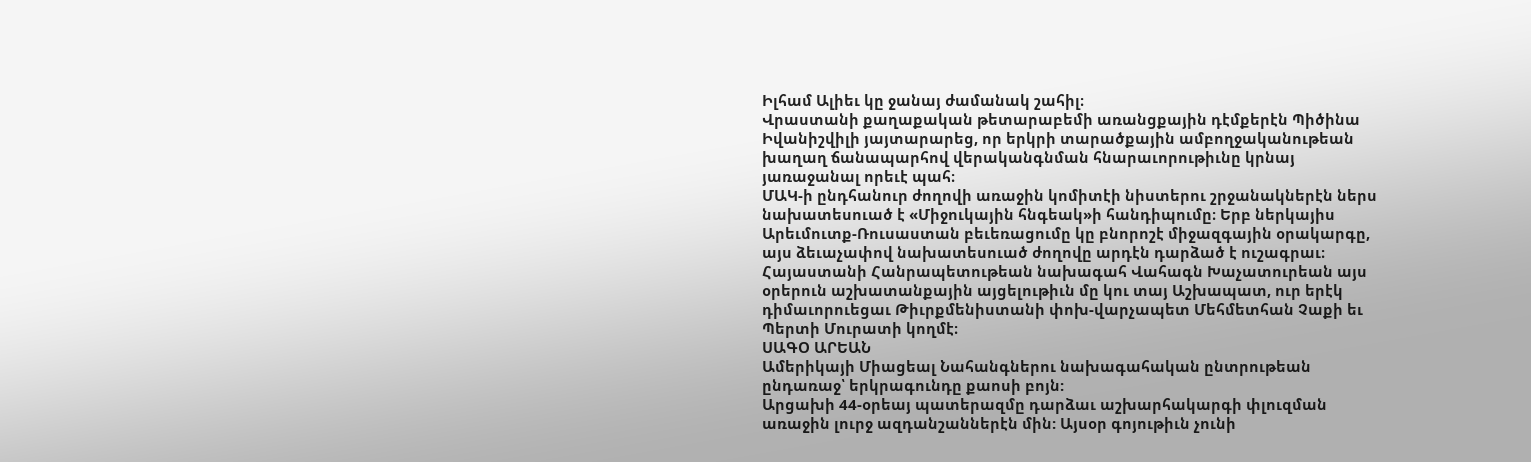Իլհամ Ալիեւ կը ջանայ ժամանակ շահիլ։
Վրաստանի քաղաքական թետարաբեմի առանցքային դէմքերէն Պիծինա Իվանիշվիլի յայտարարեց, որ երկրի տարածքային ամբողջականութեան խաղաղ ճանապարհով վերականգնման հնարաւորութիւնը կրնայ յառաջանալ որեւէ պահ։
ՄԱԿ-ի ընդհանուր ժողովի առաջին կոմիտէի նիստերու շրջանակներէն ներս նախատեսուած է «Միջուկային հնգեակ»ի հանդիպումը։ Երբ ներկայիս Արեւմուտք-Ռուսաստան բեւեռացումը կը բնորոշէ միջազգային օրակարգը, այս ձեւաչափով նախատեսուած ժողովը արդէն դարձած է ուշագրաւ։
Հայաստանի Հանրապետութեան նախագահ Վահագն Խաչատուրեան այս օրերուն աշխատանքային այցելութիւն մը կու տայ Աշխապատ, ուր երէկ դիմաւորուեցաւ Թիւրքմենիստանի փոխ-վարչապետ Մեհմետհան Չաքի եւ Պերտի Մուրատի կողմէ։
ՍԱԳՕ ԱՐԵԱՆ
Ամերիկայի Միացեալ Նահանգներու նախագահական ընտրութեան ընդառաջ՝ երկրագունդը քաոսի բոյն:
Արցախի 44-օրեայ պատերազմը դարձաւ աշխարհակարգի փլուզման առաջին լուրջ ազդանշաններէն մին: Այսօր գոյութիւն չունի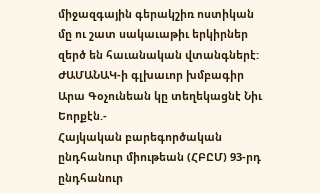միջազգային գերակշիռ ոստիկան մը ու շատ սակաւաթիւ երկիրներ զերծ են հաւանական վտանգներէ:
ԺԱՄԱՆԱԿ-ի գլխաւոր խմբագիր Արա Գօչունեան կը տեղեկացնէ Նիւ Եորքէն.-
Հայկական բարեգործական ընդհանուր միութեան (ՀԲԸՄ) 93-րդ ընդհանուր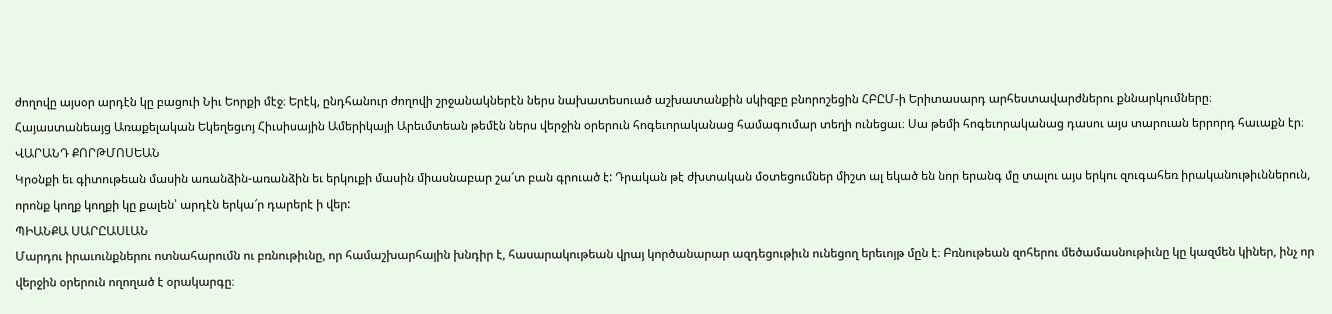ժողովը այսօր արդէն կը բացուի Նիւ Եորքի մէջ։ Երէկ, ընդհանուր ժողովի շրջանակներէն ներս նախատեսուած աշխատանքին սկիզբը բնորոշեցին ՀԲԸՄ-ի Երիտասարդ արհեստավարժներու քննարկումները։
Հայաստանեայց Առաքելական Եկեղեցւոյ Հիւսիսային Ամերիկայի Արեւմտեան թեմէն ներս վերջին օրերուն հոգեւորականաց համագումար տեղի ունեցաւ։ Սա թեմի հոգեւորականաց դասու այս տարուան երրորդ հաւաքն էր։
ՎԱՐԱՆԴ ՔՈՐԹՄՈՍԵԱՆ
Կրօնքի եւ գիտութեան մասին առանձին-առանձին եւ երկուքի մասին միասնաբար շա՜տ բան գրուած է: Դրական թէ ժխտական մօտեցումներ միշտ ալ եկած են նոր երանգ մը տալու այս երկու զուգահեռ իրականութիւններուն, որոնք կողք կողքի կը քալեն՝ արդէն երկա՜ր դարերէ ի վեր:
ՊԻԱՆՔԱ ՍԱՐԸԱՍԼԱՆ
Մարդու իրաւունքներու ոտնահարումն ու բռնութիւնը, որ համաշխարհային խնդիր է, հասարակութեան վրայ կործանարար ազդեցութիւն ունեցող երեւոյթ մըն է։ Բռնութեան զոհերու մեծամասնութիւնը կը կազմեն կիներ, ինչ որ վերջին օրերուն ողողած է օրակարգը։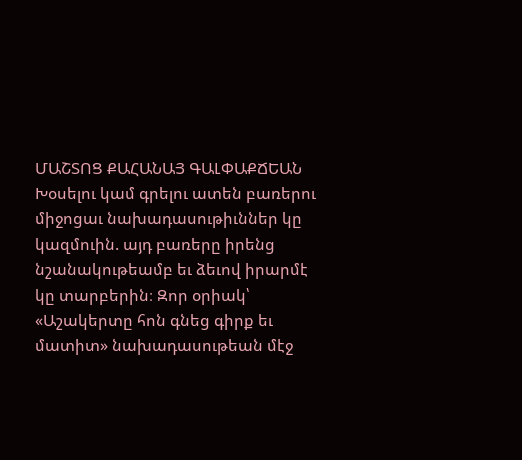ՄԱՇՏՈՑ ՔԱՀԱՆԱՅ ԳԱԼՓԱՔՃԵԱՆ
Խօսելու կամ գրելու ատեն բառերու միջոցաւ նախադասութիւններ կը կազմուին. այդ բառերը իրենց նշանակութեամբ եւ ձեւով իրարմէ կը տարբերին։ Զոր օրիակ՝ «Աշակերտը հոն գնեց գիրք եւ մատիտ» նախադասութեան մէջ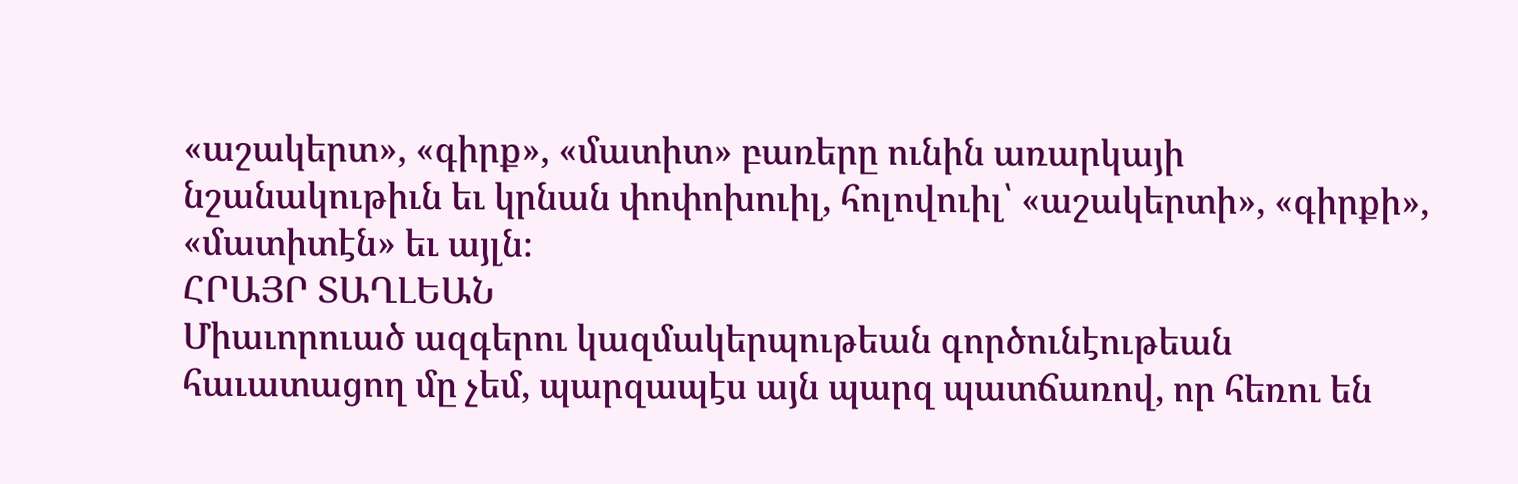«աշակերտ», «գիրք», «մատիտ» բառերը ունին առարկայի նշանակութիւն եւ կրնան փոփոխուիլ, հոլովուիլ՝ «աշակերտի», «գիրքի», «մատիտէն» եւ այլն։
ՀՐԱՅՐ ՏԱՂԼԵԱՆ
Միաւորուած ազգերու կազմակերպութեան գործունէութեան հաւատացող մը չեմ, պարզապէս այն պարզ պատճառով, որ հեռու են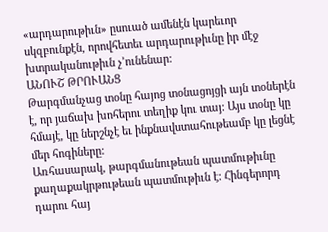«արդարութիւն» ըսուած ամենէն կարեւոր սկզբունքէն, որովհետեւ արդարութիւնը իր մէջ խտրականութիւն չ՚ունենար:
ԱՆՈՒՇ ԹՐՈՒԱՆՑ
Թարգմանչաց տօնը հայոց տօնացոյցի այն տօներէն է, որ յաճախ խոհերու տեղիք կու տայ: Այս տօնը կը հմայէ, կը ներշնչէ եւ ինքնավստահութեամբ կը լեցնէ մեր հոգիները:
Առհասարակ, թարգմանութեան պատմութիւնը քաղաքակրթութեան պատմութիւն է: Հինգերորդ դարու հայ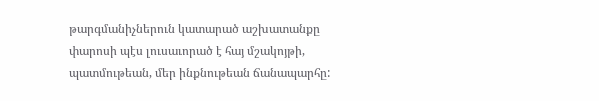թարգմանիչներուն կատարած աշխատանքը փարոսի պէս լուսաւորած է հայ մշակոյթի, պատմութեան, մեր ինքնութեան ճանապարհը: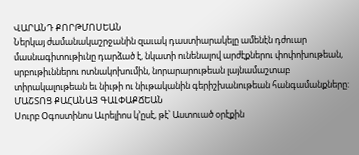ՎԱՐԱՆԴ ՔՈՐԹՄՈՍԵԱՆ
Ներկայ ժամանակաշրջանին զաւակ դաստիարակելը ամենէն դժուար մասնագիտութիւնը դարձած է, նկատի ունենալով արժէքներու փոփոխութեան, սրբութիւններու ոտնակոխումին, նորարարութեան լայնամաշտաբ տիրակալութեան եւ նիւթի ու նիւթականին գերիշխանութեան հանգամանքները:
ՄԱՇՏՈՑ ՔԱՀԱՆԱՅ ԳԱԼՓԱՔՃԵԱՆ
Սուրբ Օգոստինոս Աւրելիոս կ՚ըսէ, թէ՝ Աստուած օրէքին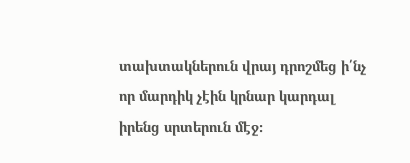տախտակներուն վրայ դրոշմեց ի՛նչ որ մարդիկ չէին կրնար կարդալ իրենց սրտերուն մէջ։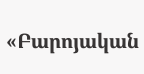«Բարոյական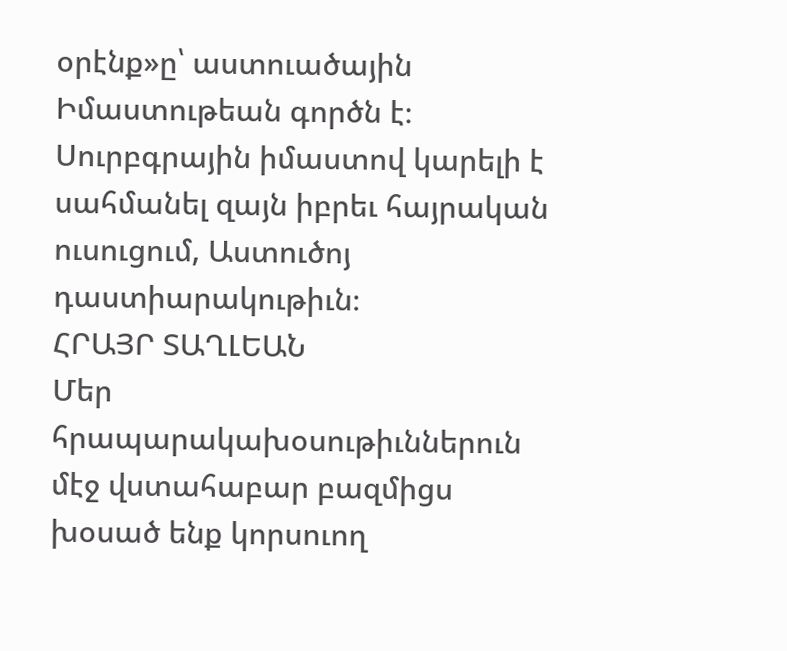օրէնք»ը՝ աստուածային Իմաստութեան գործն է։ Սուրբգրային իմաստով կարելի է սահմանել զայն իբրեւ հայրական ուսուցում, Աստուծոյ դաստիարակութիւն։
ՀՐԱՅՐ ՏԱՂԼԵԱՆ
Մեր հրապարակախօսութիւններուն մէջ վստահաբար բազմիցս խօսած ենք կորսուող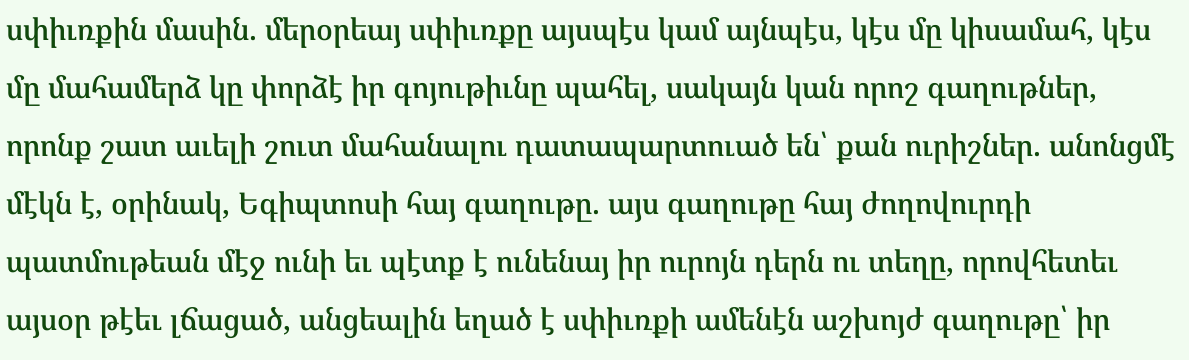սփիւռքին մասին. մերօրեայ սփիւռքը այսպէս կամ այնպէս, կէս մը կիսամահ, կէս մը մահամերձ կը փորձէ իր գոյութիւնը պահել, սակայն կան որոշ գաղութներ, որոնք շատ աւելի շուտ մահանալու դատապարտուած են՝ քան ուրիշներ. անոնցմէ մէկն է, օրինակ, Եգիպտոսի հայ գաղութը. այս գաղութը հայ ժողովուրդի պատմութեան մէջ ունի եւ պէտք է ունենայ իր ուրոյն դերն ու տեղը, որովհետեւ այսօր թէեւ լճացած, անցեալին եղած է սփիւռքի ամենէն աշխոյժ գաղութը՝ իր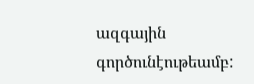ազգային գործունէութեամբ: